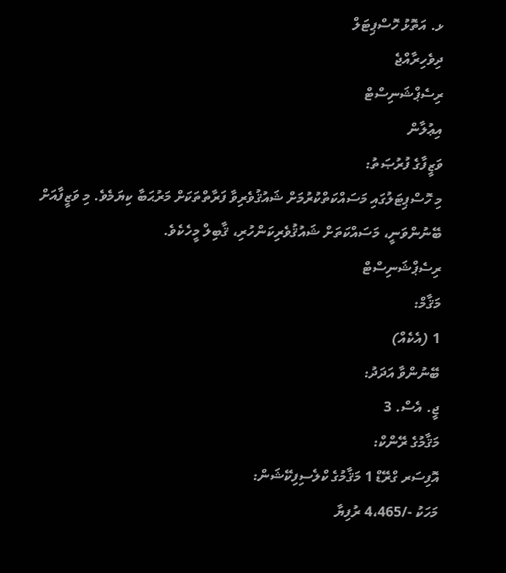ޅ. އަތޮޅު ހޮސްޕިޓަލް
ދިވެހިރާއްޖެ
ރިސެޕްޝަނިސްޓް
އިޢުލާން
ވަޒީފާގެ ފުރުޞަތު:
މި ހޮސްޕިޓަލުގައި މަސައްކަތްކުރުމަށް ޝައުޤުވެރިވާ ފަރާތްތަކަށް މަރުޙަބާ ކިޔަމެވެ. މި ވަޒީފާއަށް ބޭނުންވަނީ، މަސައްކަތަށް ޝައުޤުވެރިކަންހުރި، ޤާބިލް މީހެކެވެ.
ރިސެޕްޝަނިސްޓް
މަޤާމް:
1 (އެކެއް)
ބޭނުންވާ އަދަދު:
ޖީ. އެސް. 3
މަޤާމުގެ ރޭންކް:
އޮފިސަރ ގްރޭޑް 1 މަޤާމުގެ ކްލެސިފިކޭޝަން:
މަހަކު -/4،465 ރުފިޔާ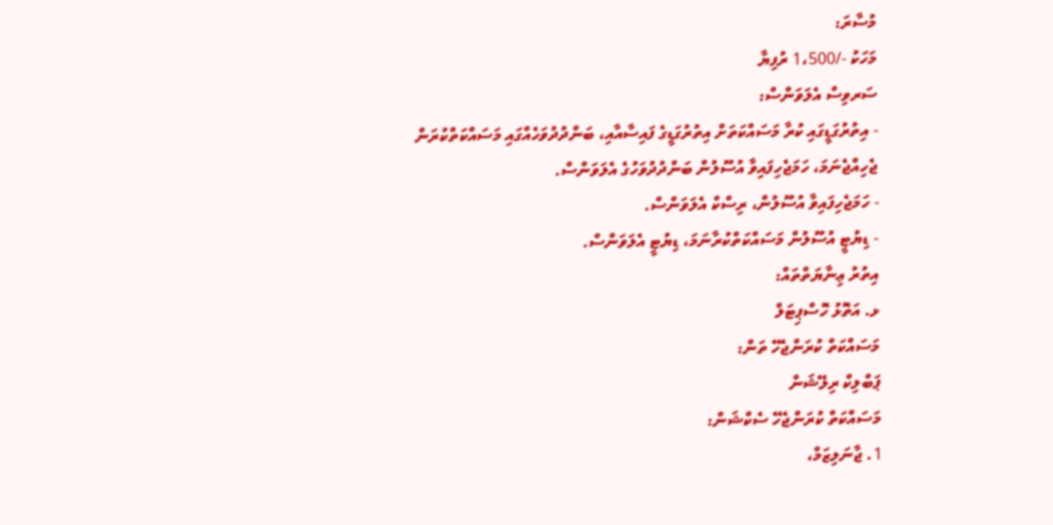މުސާރަ:
މަހަކު -/1،500 ރުފިޔާ
ސަރވިސް އެލަވަންސް:
- އިތުރުގަޑީގައި ކުރާ މަސައްކަތަށް އިތުރުގަޑީގެ ފައިސާއާއި، ބަންދުދުވަހެއްގައި މަސައްކަތްކުރަން ޖެހިއްޖެނަމަ، ހަމަޖެހިފައިވާ އުސޫލުން ބަންދުދުވަހުގެ އެލަވަންސް.
- ހަމަޖެހިފައިވާ އުސޫލުން، ރިސްކް އެލަވަންސް.
- ޑިޔުޓީ އުސޫލުން މަސައްކަތްކުރާނަމަ، ޑިޔުޓީ އެލަވަންސް.
އިތުރު ޢިނާޔަތްތައް:
ޅ. އަތޮޅު ހޮސްޕިޓަލް
މަސައްކަތް ކުރަންޖެހޭ ތަން:
ޕަބްލިކް ރިލޭޝަން
މަސައްކަތް ކުރަންޖެހޭ ސެކްޝަން:
1. ޖާނަލިޒަމް،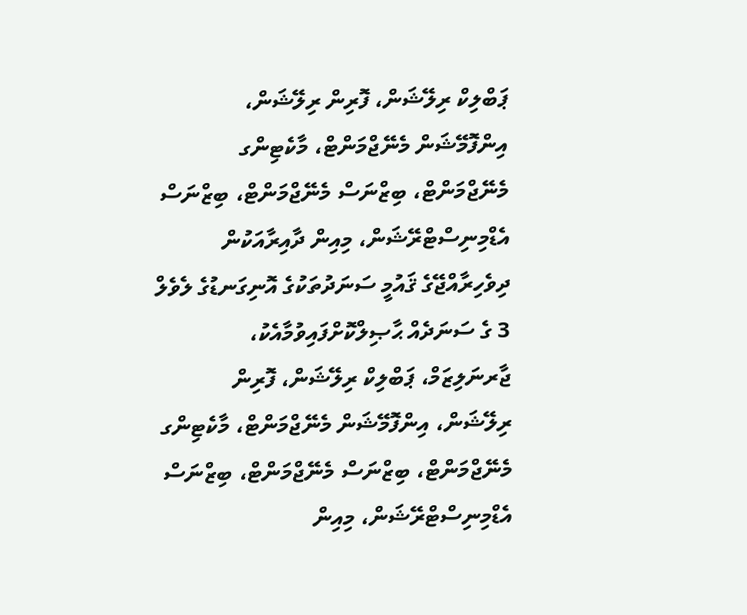ޕަބްލިކް ރިލޭޝަން، ފޮރިން ރިލޭޝަން، އިންފޮމޭޝަން މެނޭޖްމަންޓް، މާކެޓިންގ މެނޭޖްމަންޓް، ބިޒްނަސް މެނޭޖްމަންޓް، ބިޒްނަސް އެޑްމިނިސްޓްރޭޝަން، މިއިން ދާއިރާއަކުން ދިވެހިރާއްޖޭގެ ޤައުމީ ސަނަދުތަކުގެ އޮނިގަނޑުގެ ލެވެލް 3 ގެ ސަނަދެއް ޙާޞިލްކޮށްފައިވުމާއެކު، ޖާރނަލިޒަމް، ޕަބްލިކް ރިލޭޝަން، ފޮރިން ރިލޭޝަން، އިންފޮމޭޝަން މެނޭޖްމަންޓް، މާކެޓިންގ މެނޭޖްމަންޓް، ބިޒްނަސް މެނޭޖްމަންޓް، ބިޒްނަސް އެޑްމިނިސްޓްރޭޝަން، މިއިން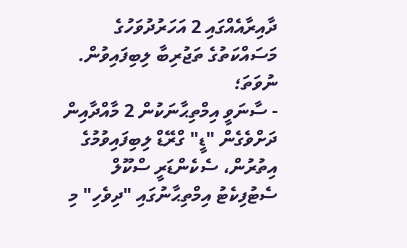ދާއިރާއެއްގައި 2 އަހަރުދުވަހުގެ މަސައްކަތުގެ ތަޖުރިބާ ލިބިފައިވުން. ނުވަތަ؛
- ސާނަވީ އިމްތިޙާނަކުން 2 މާއްދާއިން ދަށްވެގެން "ޑީ" ގްރޭޑް ލިބިފައިވުމުގެ އިތުރުން، ސެކެންޑަރީ ސްކޫލް ސެޓުފިކެޓު އިމްތިޙާނުގައި "ދިވެހި" މި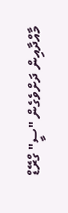މާއްދާއިން ދަށްވެގެން "ސީ" ގްރޭޑް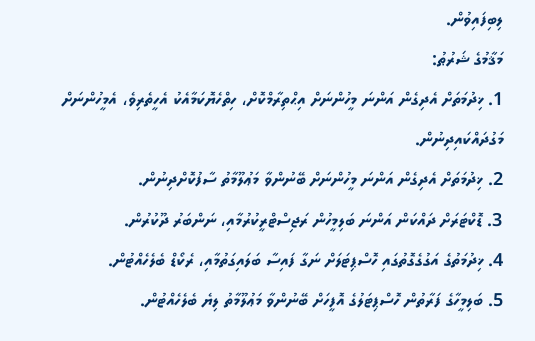ލިބިފައިވުން.
މަޤާމުގެ ޝަރުޠު:
1. ޚިދުމަތަށް އެދިގެން އަންނަ މީހުންނަށް އިޙްތިރާމްކޮށް، ހިތްހެޔޮކަމާއެކު އެހީތެރިވެ، އެމީހުންނަށް މަގުދައްކައިދިނުން.
2. ޚިދުމަތަށް އެދިގެން އަންނަ މީހުންނަށް ބޭނުންވާ މަޢުލޫމާތު ސާފުކޮށްދިނުން.
3. ޑޮކްޓަރަށް ދައްކަން އަންނަ ބަލިމީހުން ރަޖިސްޓްރީކުރުމާއި، ނަންބަރު ދޫކުރުން.
4. ޚިދުމަތުގެ އަގުގެގޮތުގައި ހޮސްޕިޓަލަށް ނަގާ ފައިސާ ބަލައިގަތުމާއި، ރެކޯޑް ބެލެހެއްޓުން.
5. ބަލިމީހާގެ ފަރާތުން ހޮސްޕިޓަލުގެ އޮފީހަށް ބޭނުންވާ މަޢުލޫމާތު ލިޔެ ބެލެހެއްޓުން.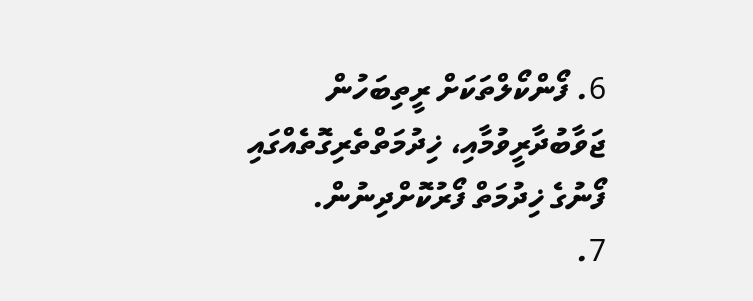6. ފޯންކޯލްތަކަށް ރީތިބަހުން ޖަވާބުދާރީވުމާއި، ޚިދުމަތްތެރިގޮތެއްގައި ފޯނުގެ ޚިދުމަތް ފޯރުކޮށްދިނުން.
7.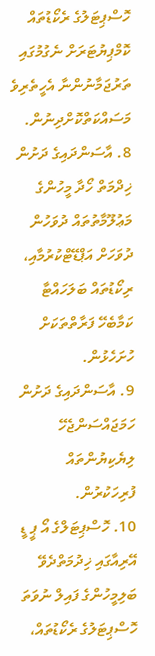ހޮސްޕިޓަލުގެ ރެކޯޑުތައް ކޮމްޕިޔުޓަރަށް ނެގުމުގައި ތަރުޖަމާނުންނާ އެހީތެރިވެ މަސައްކަތްކޮށްދިނުން.
8. އާސަންދައިގެ ދަށުން ޚިދްމަތް ހޯދާ މީހުންގެ މަޢުލޫމާތުތައް ދުވަހުން ދުވަހަށް އަޕްޑޭޓްކުރުމާއި، ރިކޯޑުތައް ބަލަހައްޓާ ކަމާބެހޭ ފަރާތްތަކަށް ހުށަހެޅުން.
9. އާސަންދައިގެ ދަށުން ހަމަޖައްސަންޖެހޭ ލިޔެކިޔުންތައް ފުރިހަކުރުން.
10. ހޮސްޕިޓަލްގެ އޯ ޕީ ޑީ އޭރިއާގައި ޚިދުމަތްދެވޭ ބަލިމީހުންގެ ފައިލް ނުވަތަ ހޮސްޕިޓަލުގެ ރެކޯޑުތައް،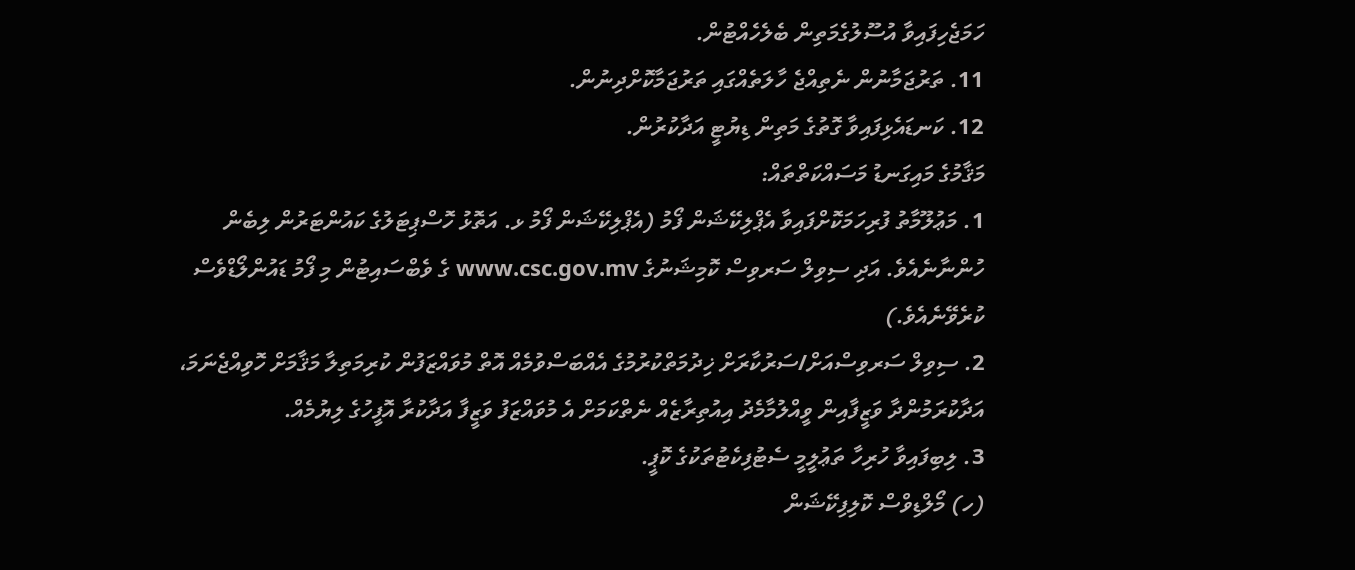ހަމަޖެހިފައިވާ އުސޫލުގެމަތިން ބެލެހެއްޓުން.
11. ތަރުޖަމާނުން ނެތިއްޖެ ހާލަތެއްގައި ތަރުޖަމާކޮށްދިނުން.
12. ކަނޑައެޅިފައިވާ ގޮތުގެ މަތިން ޑިޔުޓީ އަދާކުރުން.
މަޤާމުގެ މައިގަނޑު މަސައްކަތްތައް:
1. މަޢުލޫމާތު ފުރިހަމަކޮށްފައިވާ އެޕްލިކޭޝަން ފޯމު (އެޕްލިކޭޝަން ފޯމު ޅ. އަތޮޅު ހޮސްޕިޓަލުގެ ކައުންޓަރުން ލިބެން ހުންނާނެއެވެ. އަދި ސިވިލް ސަރވިސް ކޮމިޝަނުގެ www.csc.gov.mv ގެ ވެބްސައިޓުން މި ފޯމު ޑައުންލޯޑްވެސް ކުރެވޭނެއެވެ.)
2. ސިވިލް ސަރވިސްއަށް/ސަރުކާރަށް ޚިދުމަތްކުރުމުގެ އެއްބަސްވުމެއް އޮތް މުވައްޒަފުން ކުރިމަތިލާ މަޤާމަށް ހޮވިއްޖެނަމަ، އަދާކުރަމުންދާ ވަޒީފާއިން ވީއްލުމާމެދު އިއުތިރާޒެއް ނެތްކަމަށް އެ މުވައްޒަފު ވަޒީފާ އަދާކުރާ އޮފީހުގެ ލިޔުމެއް.
3. ލިބިފައިވާ ހުރިހާ ތަޢުލީމީ ސެޓުފިކެޓުތަކުގެ ކޮޕީ.
(ހ) މޯލްޑިވްސް ކޮލިފިކޭޝަން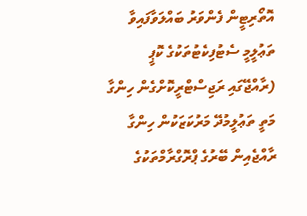އޮތޯރިޓީން ފެންވަރު ބައްލަވާފައިވާ ތަޢުލީމީ ސެޓުފިކެޓުތަކުގެ ކޮޕީ (ރާއްޖޭގައި ރަޖިސްޓްރީކޮށްގެން ހިންގާ މަތީ ތަޢުލީމުދޭ މަރުކަޒަކުން ހިންގާ ރާއްޖެއިން ބޭރުގެ ޕްރޮގްރާމްތަކުގެ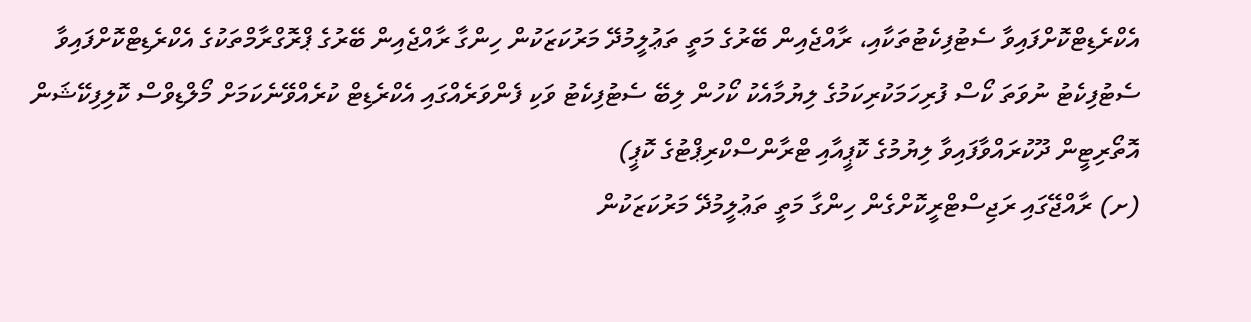އެކްރެޑިޓްކޮށްފައިވާ ސެޓުފިކެޓުތަކާއި، ރާއްޖެއިން ބޭރުގެ މަތީ ތަޢުލީމުދޭ މަރުކަޒަކުން ހިންގާ ރާއްޖެއިން ބޭރުގެ ޕްރޮގްރާމްތަކުގެ އެކްރެޑިޓްކޮށްފައިވާ ސެޓުފިކެޓު ނުވަތަ ކޯސް ފުރިހަމަކުރިކަމުގެ ލިޔުމާއެކު ކޯހުން ލިބޭ ސެޓުފިކެޓު ވަކި ފެންވަރެއްގައި އެކްރެޑިޓް ކުރެއްވޭނެކަމަށް މޯލްޑިވްސް ކޮލިފިކޭޝަން އޮތޯރިޓީން ދޫކުރައްވާފައިވާ ލިޔުމުގެ ކޮޕީއާއި ޓްރާންސްކްރިޕްޓުގެ ކޮޕީ)
(ށ) ރާއްޖޭގައި ރަޖިސްޓްރީކޮށްގެން ހިންގާ މަތީ ތަޢުލީމުދޭ މަރުކަޒަކުން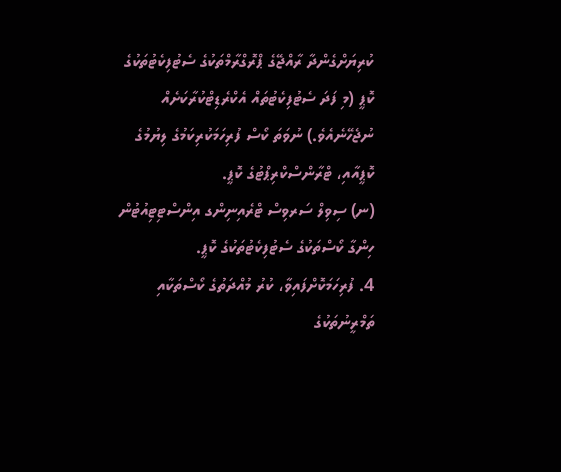ކުރިޔަށްގެންދާ ރާއްޖޭގެ ޕްރޮގްރާމްތަކުގެ ސެޓުފިކެޓުތަކުގެ ކޮޕީ (މި ފަދަ ސެޓުފިކެޓުތައް އެކްރެޑިޓްކުރާކަށެއް ނުޖެހޭނެއެވެ.) ނުވަތަ ކޯސް ފުރިހަމަކުރިކަމުގެ ލިޔުމުގެ ކޮޕީއާއި، ޓްރާންސްކްރިޕްޓުގެ ކޮޕީ.
(ނ) ސިވިލް ސަރވިސް ޓްރެއިނިންގ އިންސްޓިޓިއުޓުން ހިންގާ ކޯސްތަކުގެ ސެޓުފިކެޓުތަކުގެ ކޮޕީ.
4. ފުރިހަމަކޮށްފައިވާ، ކުރު މުއްދަތުގެ ކޯސްތަކާއި ތަމްރީނުތަކުގެ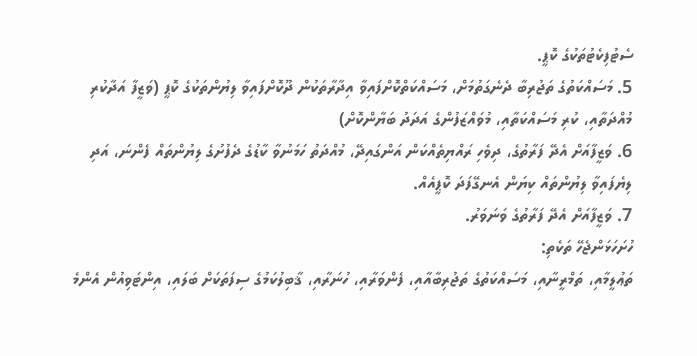ސެޓުފިކެޓުތަކުގެ ކޮޕީ.
5. މަސައްކަތުގެ ތަޖުރިބާ ދެނެގަތުމަށް، މަސައްކަތްކޮށްފައިވާ އިދާރާތަކުން ދޫކޮށްފައިވާ ލިޔުންތަކުގެ ކޮޕީ (ވަޒީފާ އަދާކުރި މުއްދަތާއި، ކުރި މަސައްކަތާއި، މުވައްޒަފުންގެ އަދަދު ބަޔާންކޮށް)
6. ވަޒީފާއަށް އެދޭ ފަރާތުގެ، ދިވެހި ރައްޔިތެއްކަން އަންގައިދޭ، މުއްދަތު ހަމަނުވާ ކާޑުގެ ދެފުށުގެ ލިޔުންތައް ފެންނަ، އަދި ލިޔެފައިވާ ލިޔުންތައް ކިޔަން އެނގޭފަދަ ކޮޕީއެއް.
7. ވަޒީފާއަށް އެދޭ ފަރާތުގެ ވަނަވަރު.
ހުށަހަޅަންޖެހޭ ތަކެތި:
ތަޢުލީމާއި، ތަމްރީނާއި، މަސައްކަތުގެ ތަޖުރިބާއާއި، ފެންވަރާއި، ހުނަރާއި، ޤާބިލުކަމުގެ ސިފަތަކަށް ބަލައި، އިންޓަވިއުން އެންމެ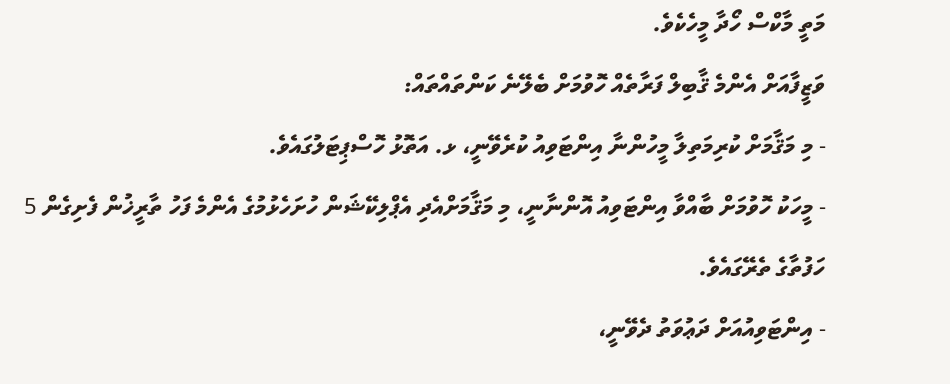މަތީ މާކްސް ހޯދާ މީހެކެވެ.
ވަޒީފާއަށް އެންމެ ޤާބިލް ފަރާތެއް ހޮވުމަށް ބެލޭނެ ކަންތައްތައް:
- މި މަޤާމަށް ކުރިމަތިލާ މީހުންނާ އިންޓަވިއު ކުރެވޭނީ، ޅ. އަތޮޅު ހޮސްޕިޓަލުގައެވެ.
- މީހަކު ހޮވުމަށް ބާއްވާ އިންޓަވިއު އޮންނާނީ، މި މަޤާމަށްއެދި އެޕްލިކޭޝަން ހުށަހެޅުމުގެ އެންމެ ފަހު ތާރީޚުން ފެށިގެން 5 ހަފުތާގެ ތެރޭގައެވެ.
- އިންޓަވިއުއަށް ދަޢުވަތު ދެވޭނީ،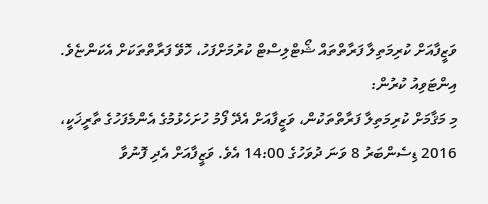ވަޒީފާއަށް ކުރިމަތިލާ ފަރާތްތައް ޝޯޓްލިސްޓް ކުރުމަށްފަހު، ހޮވޭ ފަރާތްތަކަށް އެކަންޏެވެ.
އިންޓަވިއު ކުރުން:
މި މަޤާމަށް ކުރިމަތިލާ ފަރާތްތަކުން، ވަޒީފާއަށް އެދޭ ފޯމު ހުށަހެޅުމުގެ އެންމެފަހުގެ ތާރީޚަކީ، 2016 ޑިސެންބަރު 8 ވަނަ ދުވަހުގެ 14:00 އެވެ. ވަޒީފާއަށް އެދި ފޮނުވާ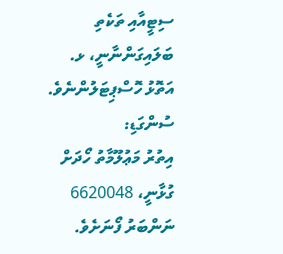ސިޓީއާއި ތަކެތި ބަލައިގަންނާނީ، ޅ. އަތޮޅު ހޮސްޕިޓަލުންނެވެ.
ސުންގަޑި:
އިތުރު މަޢުލޫމާތު ހޯދަށް ގުޅާނީ، 6620048 ނަންބަރު ފޯނަށެވެ.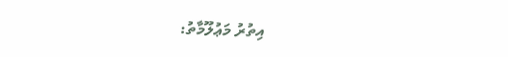އިތުރު މަޢުލޫމާތު: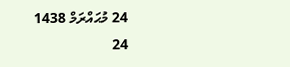24 މުޙައްރަމް 1438
24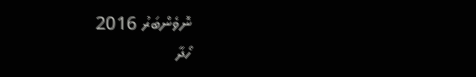ނޮވެންބަރު 2016
ހޯދާ